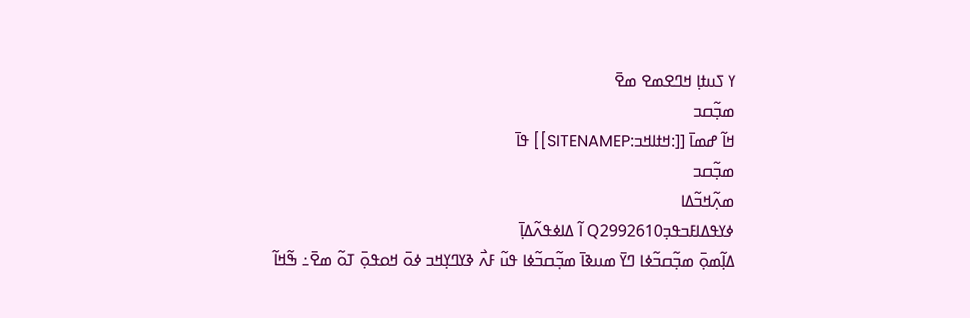ߌ ߖߎߙߊ߲ ߞߣߐߘߐ ߘߐ߫
ߘߏ߲߬ߛߏ
ߞߊ߬ ߝߘߊ߫ [[:ߞߙߊߞߏ:SITENAMEP]] ߟߊ߫
ߘߏ߲߬ߛߏ
ߘߍ߲߬ߞߏ߬ߡߊ
ߦߌߟߡߊߓߏߟߏ߲Q2992610 ߊ߬ ߡߊߦߟߍ߬ߡߊ߲߫
ߡߊ߲߬ߘߋ߲߫ ߘߏ߲߬ߛߏ߬ߦߊ ߣߌ߫ ߘߎߢߊ߫ ߘߏ߲߬ߛߏ߬ߦߊ ߟߎ߬ ߓߍ߯ ߢߌߣߌ߲ߞߏ ߦߋ߫ ߞߋߟߋ߲߫ ߠߋ߬ ߘߐ߫߸ ߒ߬ߞߊ߬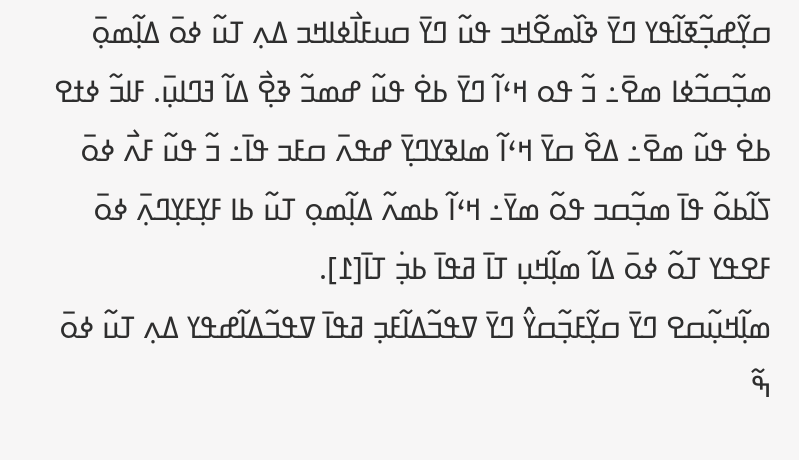ߛߌ߲߬ߝߏ߲߬ߧߊ߬ߟߌ ߣߌ߫ ߢߊ߰ߘߐ߬ߞߏ ߟߎ߬ ߣߌ߫ ߛߎߓߊ߯ߦߊߞߏ ߡߍ߲ ߠߎ߬ ߦߋ߫ ߡߊ߲߬ߘߋ߲߫ ߘߏ߲߬ߛߏ߬ߦߊ ߘߐ߫߸ ߏ߬ ߟߋ ߞߵߊ߬ ߣߌ߫ ߕߐ߭ ߟߎ߬ ߝߘߏ߬ ߢߐ߲߯ ߡߊ߬ ߔߣߊߎ߲߫. ߓߊߏ߬ ߦߙߐ ߕߐ߭ ߟߎ߬ ߘߐ߫߸ ߡߐ߰ ߛߌ߫ ߞߵߊ߬ ߘߊߢߌߣߌ߲߫ ߝߟߍ߫ ߛߓߏ ߟߊ߫߸ ߏ߬ ߟߎ߬ ߓߍ߯ ߦߋ߫ ߖߊ߬ߕߋ߬ ߟߊ߫ ߘߏ߲߬ߛߏ ߟߋ߬ ߘߌ߫߸ ߞߵߊ߬ ߕߘߍ߬ ߡߊ߲߬ߘߋ߲ ߠߎ߬ ߕߊ ߓߌ߲ߓߌ߲ߣߍ߲߫ ߦߋ߫ ߓߐߟߌ ߠߋ߬ ߦߋ߫ ߡߊ߬ ߘߊ߲߬ߞߎ߲ ߠߊ߫ ߥߟߊ߫ ߕߏ߲߭ ߠߊ߫[߁].
ߘߊ߲߬ߞߎ߲߬ߛߐ ߣߌ߫ ߛߌ߲߬ߓߏ߲߬ߛߌ߮ ߣߌ߫ ߜߟߏ߬ߡߊ߬ߓߏ߲ ߥߟߊ߫ ߜߟߏ߬ߡߊ߬ߝߟߌ ߡߍ߲ ߠߎ߬ ߦߋ߫ ߒ߬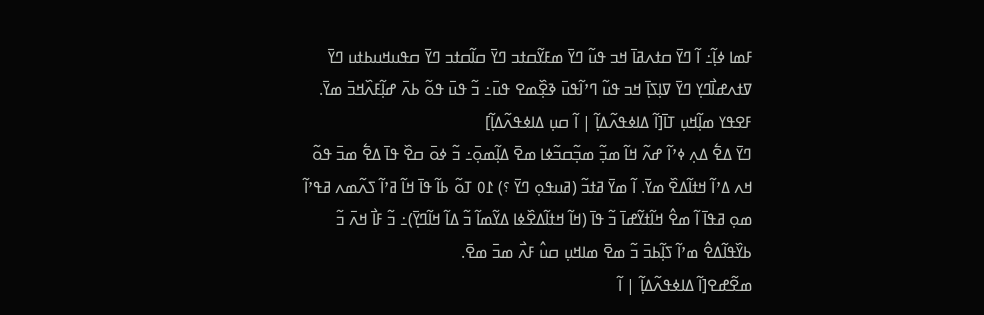ߓߘߊ ߦߊ߲߬߸ ߊ߬ ߣߌ߫ ߛߙߍߥߊ߫ ߞߏ ߟߎ߬ ߣߌ߫ ߘߓߌ߬ߛߙߏ ߣߌ߫ ߛߊ߬ߛߙߏ ߣߌ߫ ߛߟߎߞߎߕߙߎ ߣߌ߫ ߜߙߍߝߊ߯ߣߌ߲ ߣߌ߫ ߜߊ߲ߖߊ߲߫ ߞߏ ߟߎ߬ ߣߴߊ߬ߟߎ߫ ߢߐ߲߰ߘߐ ߟߎ߫߸ ߏ߬ ߟߎ߫ ߟߋ߬ ߕߍ߫ ߝߊ߲߬ߓߍ߰ߞߏ߫ ߘߌ߫.
ߓߐߟߌ ߘߊ߲߬ߞߎ߲ ߠߊ߫[ߊ߬ ߡߊߦߟߍ߬ߡߊ߲߬ | ߊ߬ ߛߎ߲ ߡߊߦߟߍ߬ߡߊ߲߬]
ߣߌ߫ ߡߐ߱ ߡߍ߲ ߦߴߊ߬ ߝߍ߬ ߞߊ߬ ߘߏ߲߬ ߘߏ߲߬ߛߏ߬ߦߊ ߘߐ߫ ߡߊ߲߬ߘߋ߲߫߸ ߏ߬ ߦߋ߫ ߛߐ߰ ߟߊ߫ ߡߐ߱ ߘߏ߫ ߟߋ߬ ߞߍ ߡߴߊ߬ ߞߙߊ߬ߡߐ߰ ߘߌ߫. ߊ߬ ߘߌ߫ ߥߙߏ߬ (ߥߎߟߋ߲ ߣߌ߫ ؟) ߁߀ ߠߋ߬ ߕߊ߬ ߟߊ߫ ߞߊ߬ ߥߴߊ߬ ߖߍ߬ߘߍ ߥߟߴߊ߬ ߘߋ߲ ߥߟߊ߫ ߊ߬ ߘߐ߮ ߞߊ߬ߙߌ߬ߝߊ߫ ߏ߬ ߟߊ߫ (ߞߊ߬ ߞߙߊ߬ߡߐ߰ߦߊ ߡߌ߬ߘߊ߬ ߏ߬ ߡߊ߬ ߞߊ߬ߣߌ߲߫)߸ ߏ߬ ߓߊ߯ ߞߍ߫ ߏ߬ ߕߌ߰ߟߊ߬ߡߐ߮ ߘߴߊ߬ ߖߊ߲߬ߕߏ߫ ߏ߬ ߘߐ߫ ߘߊߞߎ߲ ߛߎ߮ ߓߍ߯ ߘߏ߫ ߘߐ߫.
ߘߐ߬ߝߐ[ߊ߬ ߡߊߦߟߍ߬ߡߊ߲߬ | ߊ߬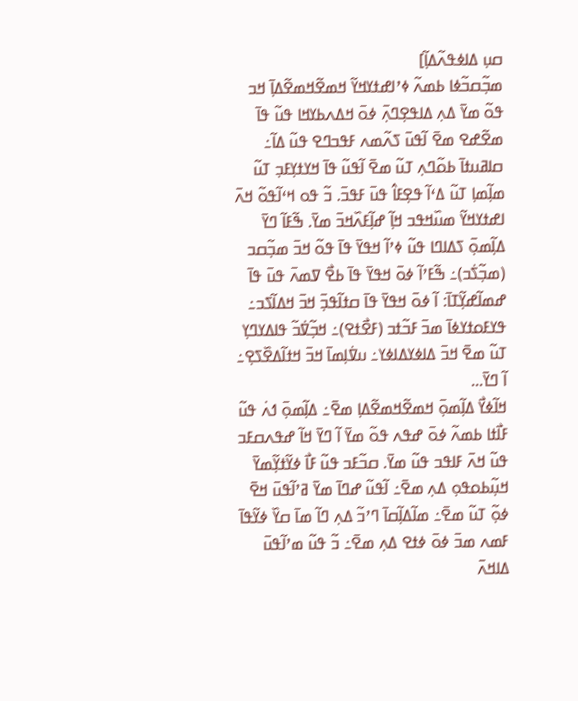ߛߎ߲ ߡߊߦߟߍ߬ߡߊ߲߬]
ߘߏ߲߬ߛߏ߬ߦߊ ߕߘߍ߬ ߦߴߊߝߙߌߞߌ߬ ߞߘߐ߬ߞߘߐ߬ߡߊ߲߫ ߞߏ ߟߋ߬ ߘߌ߫ ߡߍ߲ ߡߊߟߐ߲ߣߍ߲߫ ߦߋ߫ ߞߡߍߕߌߞߊ ߟߎ߬ ߟߊ߫ ߘߐ߬ߝߐ ߘߐ߫ ߊ߬ߟߎ߫ ߖߍ߬ߘߍ ߓߟߏߣߐ ߟߎ߬ ߡߊ߬߸ ߛߊߥߎߙߊ߫ ߕߋ߬ߣߍ߲ ߠߎ߬ ߘߐ߫ ߊ߬ߟߎ߬ ߟߊ߫ ߞߌߙߌ߲ߓߏ߲ ߠߎ߬ ߘߊ߲߬ߘߊ߲ ߠߎ߬ ߡߵߊ߬ ߟߐ߲ߓߊ߮ ߟߎ߫ ߓߟߏ߫. ߏ߬ ߟߋ ߞߵߊ߬ߟߋ߬ ߞߍ߫ ߊߝߙߌߞߌ߬ ߘߎ߰ߞߟߏ ߞߊ߲߬ ߝߊ߲߬ߓߍ߰ߞߏ߫ ߘߌ߫. ߒ߬ߓߊ߬ ߣߌ߫ ߡߊ߲߬ߘߋ߲߫ ߖߡߊߣߊ ߟߎ߬ ߦߴߊ߬ ߞߟߌ߫ ߟߊ߫ ߟߋ߬ ߞߏ߫ ߘߏ߲߬ߛߏ (ߘߏ߲߬ߖ߭ߏ)߸ ߒ߬ߓߴߊ߬ ߦߋ߫ ߞߟߌ߫ ߟߊ߫ ߕߐ߯ ߜߘߍ߫ ߟߎ߫ ߟߊ߫ ߝߘߊ߬ߝߌ߲߬ߠߊ߫: ߊ߬ ߦߋ߫ ߞߟߌ߫ ߟߊ߫ ߛߙߊ߬ߟߏ߲߫ ߞߏ߫ ߞߡߊ߬ߖߏ߸ ߟߌߓߋߙߌߦߊ߫ ߘߏ߫ ߓߏ߬ߙߏ (ߓߐ߯ߙߐ)߸ ߞߏ߲߬ߜ߭ߏ߬ ߟߊߡߌߣߌ߲ ߠߎ߬ ߘߐ߫ ߞߏ߫ ߡߊߦߌߡߊߦߌ߸ ߎߜ߭ߊ߲ߘߊ߫ ߞߏ߫ ߞߙߊ߬ߡߐ߰ߖߐ߲߸ ߊ߬ ߣߌ߫...
ߞߊ߬ߦߌ߯ ߡߊ߲߬ߘߋ߲߫ ߞߘߐ߬ߞߘߐ߬ߡߊ߲ ߘߐ߫߸ ߡߊ߲߬ߘߋ߲߫ ߗߍ߭ ߟߎ߬ ߓߊ߯ߙߊ ߕߘߍ߬ ߦߋ߫ ߝߟߍ ߟߋ߬ ߘߌ߫ ߊ߬ ߣߌ߫ ߞߊ߬ ߝߟߍߛߓߏ ߟߎ߬ ߞߍ߫ ߓߊߟߏ ߟߎ߬ ߘߌ߫. ߛߏ߬ߓߏ ߟߎ߬ ߓߊ߯ ߦߌ߬ߙߌ߲߬ߘߌ߫ ߞߎ߲߬ߕߋߟߋ߲ ߡߍ߲ ߘߐ߫߸ ߊ߬ߟߎ߬ ߝߣߊ߫ ߘߌ߫ ߥߴߊ߬ߟߎ߫ ߞߐ߫ ߦߋ߲߬ ߠߎ߬ ߘߐ߫߸ ߘߊ߬ߡߊ߲߬ߛߊ߫ ߣߴߏ߬ ߡߍ߲ ߣߊ߬ ߘߊ߫ ߛߌ߰ ߦߌ߬ߟߊ߫ ߓߘߍ ߘߏ߫ ߦߋ߫ ߦߙߐ ߡߍ߲ ߘߐ߫߸ ߏ߬ ߟߎ߬ ߘߴߊ߬ߟߎ߫ ߡߊߞߍ߫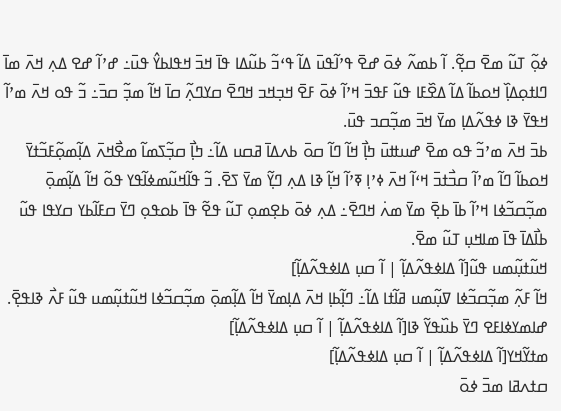ߦߋ߲߬ ߠߎ߬ ߘߐ߫ ߛߐ߲߬. ߊ߬ ߕߘߍ߬ ߦߋ߫ ߝߐ߫ ߟߴߊ߬ߟߎ߫ ߡߊ߬ ߟߵߏ߬ ߕߎ߬ߡߊ ߟߊ߫ ߞߏ߫ ߞߟߊߕߌ߮ ߟߎ߫߸ ߝߴߊ߬ ߝߐ ߡߍ߲ ߞߍ߫ ߘߊ߫ ߣߊߙߋ߲ߡߊ߲߰ ߞߋߕߊ߬ ߡߊ߬ ߡߐ߰ߓߊ ߟߎ߬ ߓߟߏ߫ ߞߴߊ߬ ߦߋ߫ ߓߐ߫ ߞߏ߲ߞߏ ߞߣߐ߫ ߛߌߣߍ߲߬ ߛߊ߫ ߞߊ߬ ߘߏ߲߬ ߛߏ߫߸ ߏ߬ ߟߋ ߞߍ߫ ߘߴߊ߬ ߞߟߌ߫ ߢߊ ߦߟߍ߬ߡߊ߲ ߘߌ߫ ߞߏ߫ ߘߏ߲߬ߛߏ ߟߎ߫.
ߕߏ߫ ߞߍ߫ ߘߴߏ߬ ߟߋ ߘߐ߫ ߝߎߚߎ߫ ߤߊ߲߯ ߞߊ߬ ߣߊ߬ ߛߋ߫ ߕߍߡߊ߫ ߥߛߎ ߡߊ߬߸ ߤߊ߲߯ ߛߏ߲߬ߖߘߊ߬ ߘߐ߯ߞߍ߫ ߡߊ߲߬ߘߋ߲߬ߓߏ߬ߙߌ߫ ߞߋߕߊ߬ ߣߊ߬ ߘߴߊ߬ ߛߏ߯ߙߏ߫ ߞߵߊ߬ ߞߍ߫ ߦߴߊ߲ ߧߴߊ߬ ߞߊ߲߬ ߢߊ ߡߍ߲ ߣߌ߲߬ ߘߌ߫ ߖߐ߫. ߏ߬ ߟߊ߬ߞߎ߬ߘߦߊ߬ߟߌ ߟߋ߬ ߞߊ߬ ߡߊ߲߬ߘߋ߲߫ ߘߏ߲߬ߛߏ߬ߦߊ ߞߴߊ߬ ߕߊ߫ ߕߐ߲߫ ߘߌ߫ ߘߍ߭ ߞߣߐ߫߸ ߡߍ߲ ߦߋ߫ ߕߐ߲ߘߋ߲ ߠߎ߬ ߟߐ߬ ߟߊ߫ ߕߋߟߋ߲ ߣߌ߫ ߛߓߊ߬ߕߌ ߛߌߟߊ ߟߎ߬ ߕߊ߯ߡߊ߫ ߟߊ߫ ߘߊߞߎ߲ ߠߎ߬ ߘߐ߫.
ߞߎ߬ߙߎ߲߬ߘߎ ߟߎ߬[ߊ߬ ߡߊߦߟߍ߬ߡߊ߲߬ | ߊ߬ ߛߎ߲ ߡߊߦߟߍ߬ߡߊ߲߬]
ߞߊ߬ ߓߍ߲߬ ߘߏ߲߬ߛߏ߬ߦߊ ߜߎ߲߬ߘߎ ߥߊ߬ߙߊ ߡߊ߬߸ ߣߊ߲߬ߕߊ߲ ߞߍ߫ ߡߊ߲ߘߌ߫ ߞߊ߬ ߡߊ߲߬ߘߋ߲߫ ߘߏ߲߬ߛߏ߬ߦߊ ߞߎ߬ߙߎ߲߬ߘߎ ߟߎ߬ ߓߍ߯ ߢߊߟߐ߲߫.
ߝߊߘߌߦߊߓߐ ߣߌ߫ ߕߎ߰ߟߌ߬ ߢߊ[ߊ߬ ߡߊߦߟߍ߬ߡߊ߲߬ | ߊ߬ ߛߎ߲ ߡߊߦߟߍ߬ߡߊ߲߬]
ߘߙߌ߬ߞߌ[ߊ߬ ߡߊߦߟߍ߬ߡߊ߲߬ | ߊ߬ ߛߎ߲ ߡߊߦߟߍ߬ߡߊ߲߬]
ߛߙߍߥߊ ߘߏ߫ ߦߋ߫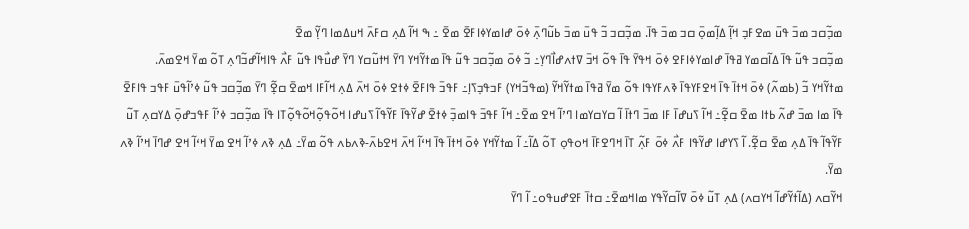ߘߏ߲߬ߛߏ ߘߏ߫ ߟߎ߫ ߘߐߓߏ߲ ߞߊ߲߬ ߡߊ߲߬ߘߋ߲߫ ߛߏ ߘߏ߫ ߟߊ߫. ߘߏ߲߬ߛߏ ߏ߬ ߟߎ߫ ߘߏ߫ ߕߎ߬ߣߍ߲߫ ߦߋ߫ ߝߊߘߌߦߊߓߐ߫ ߘߐ߫ ߸ ߒ ߞߊ߬ ߡߍ߲ ߛߓߍ߫ ߞߎߡߘߊ ߣߌ߲߬ ߘߐ߫
ߘߏ߲߬ߛߏ ߟߎ߬ ߟߊ߫ ߡߊ߬ߛߘߌ ߥߟߊ߫ ߝߊߘߌߦߊߓߐ ߦߋ߫ ߞߟߌ߫ ߟߊ߫ ߟߋ߬ ߞߏ߫ ߜߙߍߝߊ߯ߣߌ߲߸ ߏ߬ ߦߋ߫ ߘߏ߲߬ߛߏ ߟߎ߬ ߟߊ߫ ߘߙߌ߬ߞߌ ߣߌ߫ ߞߙߎ߬ߛߌ ߣߌ߫ ߝߎ߯ߟߊ ߟߎ߬ ߓߍ߯ ߟߊߞߊ߬ߝߏ߬ߣߍ߲ ߠߋ߬ ߘߌ߫ ߞߐߘߍ߫.
ߘߙߌ߬ߞߌ ߏ߬ (ߕߘߍ߬) ߦߋ߫ ߞߙߊ߫ ߟߊ߫ ߞߐߓߌߟߊ߫ ߢߍߓߌߟߊ ߟߋ߬ ߘߌ߫ ߥߟߊ߫ ߘߙߌ߬ߞߌ߬ (ߘߟߏ߬ߞߌ) ߓߏߟߏ߲ߖߊ߲߸ ߓߟߏ߫ ߟߊߓߐ߫ ߦߙߐ ߦߋ߫ ߞߍ߫ ߡߍ߲ ߞߊ߬ߓߊ ߞߘߐ߫ ߛߐ߲߬ ߣߌ߫ ߘߏ߲߬ߛߏ ߟߎ߬ ߦߴߊ߬ߟߎ߫ ߓߟߏ ߟߊߓߐ߫ ߟߊ߫ ߘߊ ߘߏ߫ ߝߍ߬ ߕߙߊ ߘߐ߫ ߛߐ߲߬߸ ߞߊ߬ ߖߎߝߊ߫ ߓߊ ߘߏ߫ ߣߙߊ߫ ߊ߬ ߛߌߛߌߘߊ ߣߴߊ߬ ߞߐ ߘߐ߫߸ ߞߊ߬ ߓߟߏ߫ ߟߊߘߏ߲߫ ߦߙߐ߫ ߝߌ߬ߟߊ߫ ߓߌ߬ߟߊ߬ ߖߎߝߊ ߞߋ߬ߟߋ߲߬ߞߋ߬ߟߋ߲߬ߠߊ ߟߊ߫ ߘߏ߲߬ߛߏ ߦߴߊ߬ ߓߟߏߝߋ߲߫ ߡߌߛߍ߲ ߠߎ߬ ߓߌ߬ߟߊ߬ ߟߊ߫ ߡߍ߲ ߘߐ߫ ߛߐ߲߬. ߊ߬ ߖߌߝߊ ߝߌ߬ߟߊ ߓߍ߯ ߦߋ߫ ߓߍ߲߬ ߠߊ߫ ߞߣߐߓߊ߫ ߞߋߟߋ߲ ߠߋ߬ ߡߊ߬߸ ߊ߬ ߘߙߌ߬ߞߌ ߦߋ߫ ߞߙߊ߫ ߟߊ߫ ߞߵߊ߬ ߞߍ߫ ߞߐߕߍ߫-ߢߍߕߍ ߟߋ߬ ߘߌ߫߸ ߡߍ߲ ߢߍ ߦߴߊ߬ ߞߐ ߘߌ߫ ߞߵߊ߬ ߞߐ ߝߣߊ߫ ߞߴߊ߬ ߢߍ ߘߌ߫.
ߞߌ߬ߛߍ (ߡߊ߬ߙߌ߬ߝߊ߬ ߞߌߛߍ) ߡߍ߲ ߠߎ߬ ߦߋ߫ ߜߊ߬ߛߌ߬ߟߌ ߘߊߞߘߐ߫߸ ߛߙߊ߫ ߓߐߝߎߟߋ߸ ߊ߬ ߣߌ߫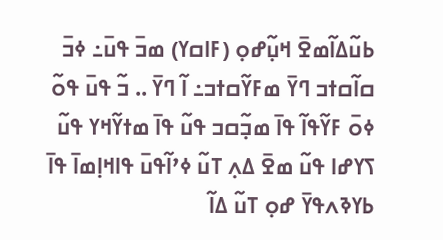ߕߎ߬ߡߊ߬ߘߐ߫ ߞߎ߲߬ߝߋ߲ (ߓߊߛߌ) ߘߏ߫ ߟߎ߫߸ ߦߏ߫ ߛߊ߬ߛߙߏ ߣߌ߫ ߘߓߌ߬ߛߙߏ߸ ߊ߬ ߣߌ߫ .. ߏ߬ ߟߎ߫ ߟߋ߬ ߦߋ߫ ߓߌ߬ߟߊ߬ ߟߊ߫ ߘߏ߲߬ߛߏ ߟߎ߬ ߟߊ߫ ߘߙߌ߬ߞߌ ߟߎ߬ ߖߌߝߊ ߟߎ߬ ߘߐ߫ ߡߍ߲ ߠߎ߬ ߦߴߊ߬ߟߎ߫ ߟߊߞߊ߲ߘߊ߫ ߟߊ߫ ߕߌߢߍߟߌ߫ ߝߋ߲ ߠߎ߬ ߡߊ߬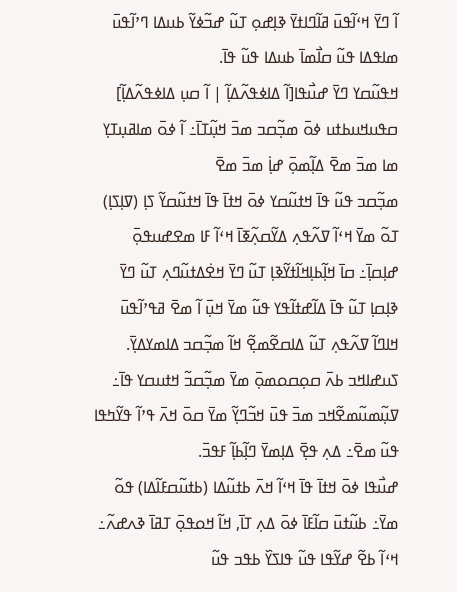ߊ߬ ߣߌ߫ ߞߵߊ߬ߟߎ߫ ߥߊ߬ߣߊߙߌ߫ ߢߊ߲ߝߋ߲ ߠߎ߬ ߝߏ߬ߦߌ߬ ߕߎߡߊ ߣߴߊ߬ߟߎ߫ ߘߊߟߡߊ ߟߎ߬ ߛߊ߯ߘߊ߫ ߕߎߡߊ ߟߎ߬ ߟߊ߫.
ߞߟߎ߬ߛߌ ߣߌ߫ ߝߎ߯ߟߊ[ߊ߬ ߡߊߦߟߍ߬ߡߊ߲߬ | ߊ߬ ߛߎ߲ ߡߊߦߟߍ߬ߡߊ߲߬]
ߛߟߎߞߎߕߙߎ ߦߋ߫ ߘߏ߲߬ߛߏ ߘߏ߫ ߞߎ߲߬ߠߊ߫߸ ߊ߬ ߦߋ߫ ߘߊߥߎ߲ߠߌ߲ ߘߊ ߘߏ߫ ߘߐ߫ ߡߊ߲߬ߘߋ߲߫ ߝߊ߲߭ ߘߏ߫ ߘߐ߫
ߘߏ߲߬ߛߏ ߟߎ߬ ߟߊ߫ ߞߙߎ߬ߛߌ ߦߋ߫ ߞߙߊ߫ ߟߊ߫ ߞߙߎ߬ߛߌ߬ ߖߊ߲ (ߜߊ߲ߖߊ߲) ߠߋ߬ ߘߌ߫ ߞߵߊ߬ ߜߍ߬ߟߍ߲ ߡߌ߬ߛߍ߲߬ߧߊ߫ ߞߵߊ߬ ߓߊ ߘߐߝߎߟߋ߲߫ ߝߊ߲ߛߊ߲߫߸ ߛߊ߫ ߞߊ߲߬ߕߊ߲ߞߊ߬ߙߌ߬ߢߊ߲ ߠߎ߬ ߣߌ߫ ߞߐ߭ߡߙߎ߬ߣߍ߲ ߠߎ߬ ߣߌ߫ ߢߊ߲ߛߊ߲ ߠߎ߬ ߟߊ߫ ߡߊ߬ߝߙߊ߬ߟߌ ߟߎ߬ ߘߌ߫ ߞߎ߲߫ ߊ߬ ߘߐ߫ ߥߟߴߊ߬ߟߎ߫ ߞߊߣߊ߬ ߜߍ߬ߟߍ߲ ߠߎ߬ ߡߊߛߐ߬ߘߐ߲߬ ߞߊ߬ ߘߏ߲߬ߛߏ ߡߊߘߌߡߌ߲߫.
ߖߎߝߊߞߏ ߕߍ߫ ߛߋ߲ߛߋߘߋ߲߫ ߘߌ߫ ߘߏ߲߬ߛߏ߬ ߞߙߎߛߌ ߟߊ߫߸ ߜߎ߲߬ߘߎ߬ߘߐ߬ߞߏ ߘߏ߫ ߟߎ߫ ߞߏ߬ߣߌ߲߬ ߘߌ߫ ߛߋ߫ ߞߍ߫ ߟߴߊ߬ ߟߌ߬ߤߟߊ ߟߎ߬ ߘߐ߫߸ ߡߍ߲ ߟߐ߲߫ ߡߊ߲ߘߌ߫ ߣߊ߲߬ߕߊ߲߬ ߓߟߏ߫.
ߝߎ߯ߟߊ ߦߋ߫ ߞߙߊ߫ ߟߊ߫ ߞߵߊ߬ ߞߍ߫ ߕߙߎ߬ߡߊ (ߕߙߎ߬ߛߓߊ߬ߡߊ) ߟߋ߬ ߘߌ߫߸ ߕߎ߬ߙߎ߫ ߛߊ߬ߓߊ߫ ߦߋ߫ ߡߍ߲ ߠߊ߫, ߞߊ߬ ߞߋߟߋ߲߫ ߠߥߊ߫ ߢߍߝߍ߬߸ ߞߵߊ߬ ߕߐ߬ ߝߌ߬ߟߊ ߟߎ߬ ߟߊߖߌ߰ ߕߟߏ ߟߎ߬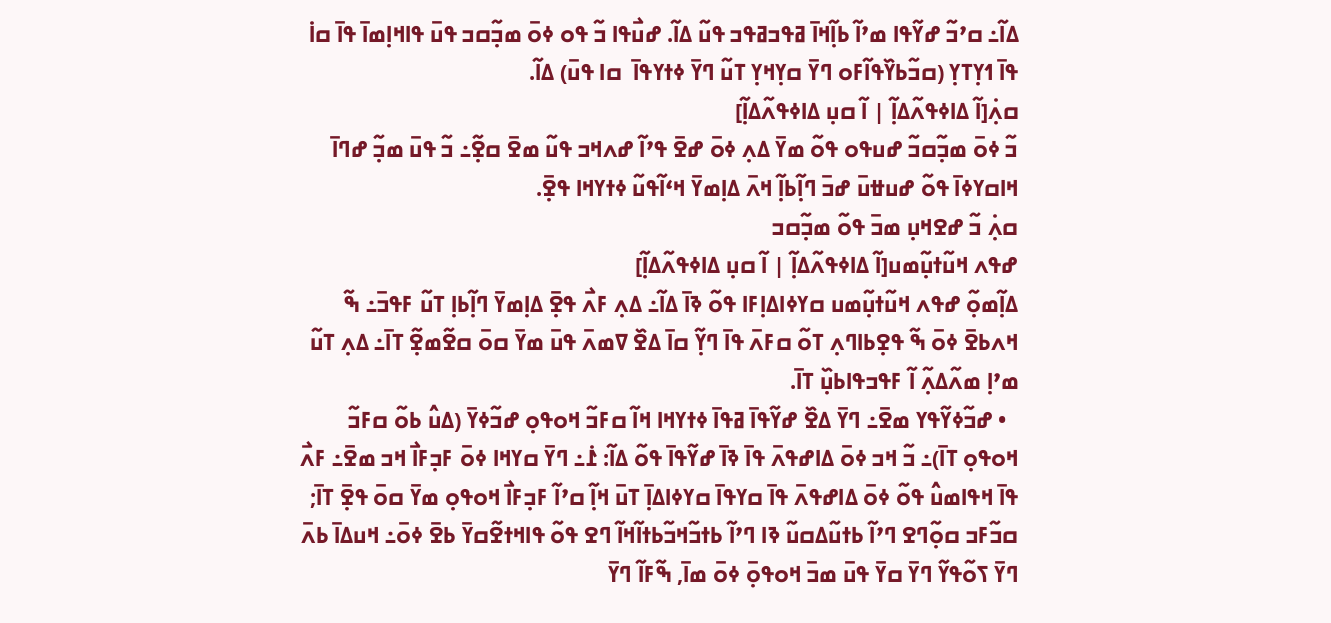ߡߊ߬߸ ߛߴߏ߬ ߝߌ߬ߟߊ ߘߴߊ߬ ߕߊ߲߬ߞߊ߫ ߥߟߏߥߟߏ ߟߎ߬ ߡߊ߬. ߝߎ߯ߟߊ ߏ߬ ߟߋ ߦߋ߫ ߘߏ߲߬ߛߏ ߟߎ߫ ߟߊߞߊ߲ߘߊ߫ ߟߊ߫ ߛߊ߭ ߟߊ߫ ߗߌ߲ߠߌ߲ (ߛߏ߬ߕߌ߰ߟߊ߬ߓߋ ߣߌ߫ ߛߌ߲ߞߌ߲ ߠߎ߬ ߣߌ߫ ߦߙߌߟߊ߫  ߛߊ ߟߎ߫) ߡߊ߬.
ߛߍ߲߭[ߊ߬ ߡߊߦߟߍ߬ߡߊ߲߬ | ߊ߬ ߛߎ߲ ߡߊߦߟߍ߬ߡߊ߲߬]
ߏ߬ ߦߋ߫ ߘߏ߲߬ߛߏ߬ ߝߎߟߋ ߟߋ߬ ߘߌ߫ ߡߍ߲ ߦߋ߫ ߝߐ߫ ߟߴߊ߬ ߝߍߞߏ ߟߎ߬ ߘߐ߫ ߛߐ߲߬߸ ߏ߬ ߟߎ߫ ߘߏ߲߬ ߝߣߊ߫ ߞߊߛߌߦߊ߫ ߟߋ߬ ߝߎߚߎ߫ ߝߏ߫ ߣߊ߲߬ߕߊ߲߬ ߞߍ߫ ߡߊ߲ߘߌ߫ ߞߵߊ߬ߟߎ߬ ߦߙߌߞߊ ߟߐ߲߫.
ߛߍ߲߭ ߏ߬ ߝߐߞߎ߲ ߘߏ߫ ߟߋ߬ ߘߏ߲߬ߛߏ
ߝߟߍ ߞߎ߬ߙߎ߲߬ߘߎ[ߊ߬ ߡߊߦߟߍ߬ߡߊ߲߬ | ߊ߬ ߛߎ߲ ߡߊߦߟߍ߬ߡߊ߲߬]
ߡߊ߲߬ߘߋ߲߬ ߝߟߍ ߞߎ߬ߙߎ߲߬ߘߎ ߛߌߦߊߡߊ߲ߓߊ ߟߋ߬ ߢߊ߫ ߡߊ߬߸ ߡߍ߲ ߓߍ߯ ߟߐ߲߫ ߡߊ߲ߘߌ߫ ߣߊ߲߬ߕߊ߲ ߠߎ߬ ߓߟߏ߫߸ ߒ߬ ߞߍߕߐ߫ ߦߋ߫ ߒ߬ ߟߐ߲ߕߊߣߍ߲ ߠߋ߬ ߛߓߍ߫ ߟߊ߫ ߣߌ߲߬ ߛߊ߫ ߡߐ߰ ߜߘߍ߫ ߟߎ߫ ߘߌ߫ ߛߋ߫ ߛߐ߬ߘߐ߲߬ ߠߊ߫߸ ߡߍ߲ ߠߎ߬ ߘߴߊ߲ ߘߍ߬ߡߍ߲߬ ߊ߬ ߓߟߏߟߊߕߎ߲߰ ߠߊ߫.
  • ߝߏ߬ߦߌ߬ߟߌ ߘߐ߫߸ ߣߌ߫ ߡߐ߰ ߝߌ߬ߟߊ߫ ߥߟߊ߫ ߦߙߌߞߊ ߞߊ߬ ߛߓߏ߬ ߞߋߟߋ߲ ߝߏ߬ߦߌ߫ (ߡߎ߮ ߕߋ߬ ߛߓߏ߬ ߞߋߟߋ߲ ߠߊ߫)߸ ߏ߬ ߞߏ ߦߋ߫ ߡߊߝߟߍ߫ ߟߊ߫ ߢߊ߫ ߝߌ߬ߟߊ߫ ߟߋ߬ ߡߊ߬: ߁߭߸ ߣߌ߫ ߛߌߞߊ ߦߋ߫ ߓߏ߲ߓߊ߯ ߞߏ ߘߐ߫߸ ߓߍ߯ ߟߊ߫ ߞߟߊߘߎ߮ ߟߋ߬ ߦߋ߫ ߡߊߝߟߍ߫ ߟߊ߫ ߛߌߟߊ߫ ߛߌߦߊߡߊ߲߫ ߠߎ߫ ߞߊ߲߬ ߛߴߊ߬ ߓߏ߲ߓߊ߯ ߞߋߟߋ߲ ߘߌ߫ ߛߋ߫ ߟߐ߲߫ ߠߊ߫; ߛߏ߬ߓߏ ߛߋ߲߬ߣߐ ߣߴߊ߬ ߕߙߎ߬ߡߛߎ߬ ߢߊ ߣߴߊ߬ ߕߙߏ߬ߞߏ߬ߕߙߊ߬ߞߊ߬ ߣߐ ߟߋ߬ ߟߊߞߙߐ߬ߛߌ߫ ߕߐ߫ ߦߋ߫߸ ߞߎߡߊ߫ ߕߍ߫ ߣߌ߫ ߖߋ߬ߟߌ߬ ߣߌ߫ ߛߌ߫ ߟߎ߫ ߘߏ߫ ߞߋߟߋ߲߫ ߦߋ߫ ߘߊ߫, ߒ߬ߓߊ߬ ߣߌ߫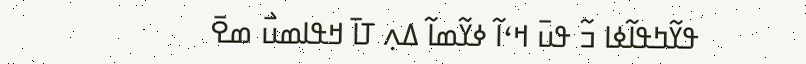ߟߌ߬ߤߟߊ߬ߦߊ ߏ߬ ߟߎ߫ ߞߵߊ߬ ߦߌ߬ߘߊ߬ ߡߍ߲ ߠߊ߫ ߞߟߊߘߎ߯ ߘߐ߫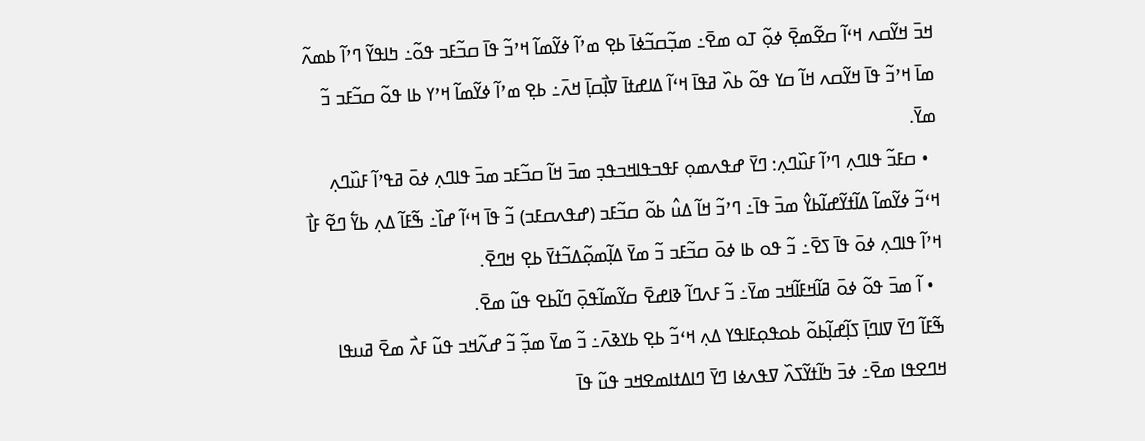ߞߏ߫ ߞߌ߬ߛߍ ߞߵߊ߬ ߛߐ߬ߘߐ߲߫ ߦߋ߲߬ ߠߋ ߘߐ߫߸ ߘߏ߲߬ߛߏ߬ߦߊ߫ ߕߐ߲ ߘߴߊ߬ ߦߌ߬ߘߊ߬ ߞߴߏ߬ ߟߊ߫ ߛߏ߬ߓߏ ߟߋ߬߸ ߤߊߟߌ߬ ߣߴߊ߬ ߕߘߍ߬ ߘߊ߫ ߞߴߏ߬ ߟߊ߫ ߞߌ߬ߛߍ ߞߊ߬ ߛߌ ߟߋ߬ ߕߍ߰ ߥߟߊ߫ ߞߵߊ߬ ߡߊߝߙߊ߫ ߜߊ߲߯ߛߊ߲߫ ߞߍ߫߸ ߕߐ߲ ߘߴߊ߬ ߦߌ߬ߘߊ߬ ߞߴߌ ߕߊ ߟߋ߬ ߛߏ߬ߓߏ ߏ߬ ߘߌ߫.
  • ߛߓߏ߬ ߟߊߣߍ߲ ߣߴߊ߬ ߓߎ߰ߣߍ߲: ߣߌ߫ ߝߟߍߘߋ߲ ߓߟߏߟߊߞߏߟߏ߲ ߘߏ߫ ߞߊ߬ ߛߏ߬ߓߏ ߘߏ߫ ߟߊߣߍ߲ ߦߋ߫ ߥߟߴߊ߬ ߓߎ߰ߣߍ߲ ߞߵߏ߬ ߦߌ߬ߘߊ߬ ߡߊ߬ߙߌ߬ߝߊ߬ߕߌ߮ ߘߏ߫ ߟߊ߫߸ ߣߴߏ߬ ߞߊ߬ ߡߎ߮ ߕߋ߬ ߛߏ߬ߓߏ (ߝߟߍߛߓߏ) ߏ߬ ߟߊ߫ ߞߵߊ߬ ߝߊ߰߸ ߒ߬ߓߊ߬ ߡߍ߲ ߕߌ߱ ߣߐ߬ ߓߊ߯ ߞߴߊ߬ ߟߊߣߍ߲ ߦߋ߫ ߟߊ߫ ߖߐ߫߸ ߏ߬ ߟߋ ߕߊ ߦߋ߫ ߛߏ߬ߓߏ ߏ߬ ߘߌ߫ ߡߊ߲߬ߘߋ߲߬ߡߏ߬ߙߌ߫ ߕߐ߲ ߞߣߐ߫.
  • ߊ߬ ߘߏ߫ ߟߋ߬ ߦߋ߫ ߥߊ߬ߞߓߊ߬ߞߏ ߘߌ߫߸ ߏ߬ ߓߍߣߊ߬ ߢߊߝߐ߫ ߛߌ߬ߘߊ߬ߟߋ߲߫ ߣߊ߬ߕߐ ߟߎ߬ ߘߐ߫.
ߒ߬ߓߊ߬ ߣߌ߫ ߜߊߣߊ߲߫ ߖߊ߲߬ߝߊ߲߬ߕߋ߬ ߕߋߟߋ߲ߓߊߟߌ ߡߍ߲ ߞߵߏ߬ ߕߐ߲ ߕߌߢߍ߫߸ ߏ߬ ߘߌ߫ ߘߏ߲߬ ߏ߬ ߝߍ߬ߞߏ ߟߎ߬ ߓߍ߯ ߘߐ߫ ߥߎߟߊ ߞߣߐߟߊ ߘߐ߫߸ ߦߏ߫ ߤߊ߬ߙߌ߬ߖߍ߰ ߜߟߍߦߊ ߣߌ߫ ߣߊߡߙߊߘߐߞߏ ߟߎ߬ ߟߊ߫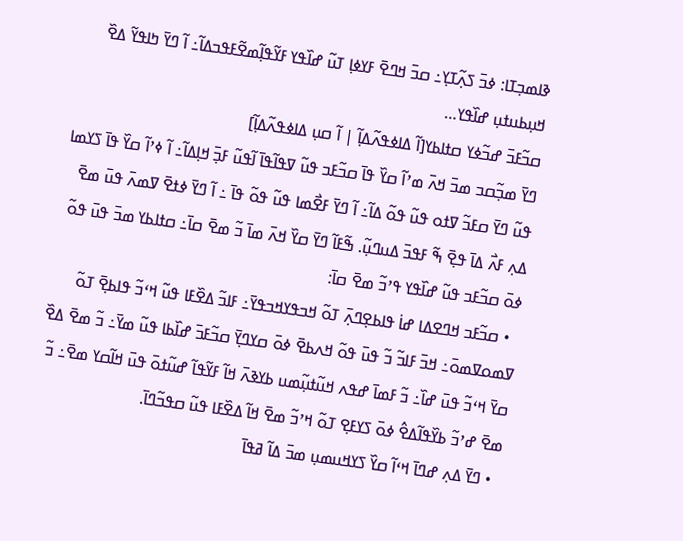ߢߊߘߏ߲ߠߊ: ߦߏ߫ ߖߍ߲߬ߠߌ߲߸ ߛߏ߫ ߞߣߐ߫ ߓߌߦߊ߲ ߠߎ߬ ߝߊ߰ߟߌ ߓߌ߬ߟߊ߲߬ߘߐ߬ߓߟߏߡߊ߬߸ ߊ߬ ߣߌ߫ ߤߊߟߌ߬ ߡߐ߰ ߞߎ߲ߕߎߙߎ߲ ߝߊ߰ߟߌ…
ߛߏ߬ߓߏ߫ ߝߏ߬ߦߌ ߛߙߊߕߌ[ߊ߬ ߡߊߦߟߍ߬ߡߊ߲߬ | ߊ߬ ߛߎ߲ ߡߊߦߟߍ߬ߡߊ߲߬]
ߣߌ߫ ߘߏ߲߬ߛߏ ߘߏ߫ ߞߍ߫ ߘߴߊ߬ ߛߌ߰ ߟߊ߫ ߛߏ߬ߓߏ ߟߎ߬ ߜߟߊ߬ߟߊ߫ ߊ߬ߟߎ߬ ߓߏ߲߫ ߞߊ߲ߡߊ߬߸ ߊ߬ ߦߴߊ߬ ߛߌ߰ ߟߊ߫ ߖߌߘߊ ߟߎ߬ ߣߌ߫ ߛߓߏ߬ ߜߙߋ ߟߎ߬ ߟߋ߬ ߡߊ߬߸ ߊ߬ ߣߌ߫ ߓߐ߯ߘߊ ߟߎ߬ ߟߋ߬ ߟߊ߫ ߸ ߊ߬ ߣߌ߫ ߦߙߐ߫ ߜߘߍ߫ ߟߎ߫ ߘߐ߫ ߡߍ߲ ߓߍ߯ ߡߊ߫ ߟߐ߲߫ ߒ߬ ߓߟߏ߫ ߡߎߣߎ߲߬. ߒ߬ߓߊ߬ ߣߌ߫ ߛߌ߰ ߞߍ߫ ߘߊ߫ ߏ߬ ߘߐ߫ ߛߊ߫߸ ߛߙߊߕߌ ߘߏ߫ ߟߎ߫ ߟߋ߬ ߦߋ߫ ߛߏ߬ߓߏ ߟߎ߬ ߝߊ߰ߟߌ ߟߴߏ߬ ߘߐ߫ ߛߊ߫:
  • ߛߏ߬ߓߏ ߞߣߐߡߊ ߝߊ߭ ߟߊߕߐ߲ߣߍ߲߫ ߠߋ߬ ߞߏߟߌߞߏߟߌ߫߸ ߓߊߏ߬ ߡߐ߰ߓߊ ߟߎ߬ ߞߵߏ߬ ߟߊߕߐ߲߫ ߠߋ߬ ߜߘߋߜߘߋ߫߸ ߞߏ߫ ߓߊߏ߬ ߏ߬ ߟߎ߫ ߟߋ߬ ߞߍߕߐ߫ ߦߋ߫ ߛߌߣߌ߲߫ ߛߏ߬ߓߏ߫ ߝߊ߰ߕߊ ߟߎ߬ ߘߌ߫߸ ߏ߬ ߘߐ߫ ߡߐ߰ ߛߌ߫ ߞߵߏ߬ ߟߎ߫ ߝߊ߰߸ ߏ߬ ߓߘߊ߫ ߝߟߍ ߞߎ߬ߙߎ߲߬ߘߎ ߕߌߢߍ߫ ߞߊ߬ ߓߌ߬ߟߊ߬ ߝߎ߬ߙߋ߫ ߟߎ߫ ߞߊ߬ߛߌ ߘߐ߫߸ ߏ߬ ߘߐ߫ ߝߴߏ߬ ߕߌ߰ߟߊ߬ߡߐ߮ ߦߋ߫ ߖߌߓߐ߲ ߠߋ߬ ߞߴߏ߬ ߘߐ߫ ߞߊ߬ ߡߐ߰ߓߊ ߟߎ߬ ߛߟߏ߬ߣߊ߫.
  • ߣߌ߫ ߡߍ߲ ߝߣߊ߫ ߞߵߊ߬ ߛߌ߰ ߖߌߞߎߘߎ߲ ߘߏ߫ ߡߊ߬ ߥߟߊ߫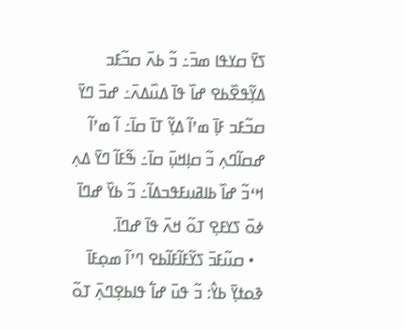ߖߌ߫ ߛߌߟߊ ߘߏ߫߸ ߏ߬ ߕߍ߫ ߛߏ߬ߓߏ ߡߌ߲߬ߟߐ߰ߕߐ ߝߊ߰ ߟߊ߫ ߡߎ߰ߡߍ߫߸ ߝߏ߫ ߣߌ߫ ߛߏ߬ߓߏ ߓߊ߲߫ ߘߴߊ߬ ߡߌ߲߬ ߠߊ߫ ߛߊ߫߸ ߊ߬ ߘߴߊ߬ ߝߛߊ߬ߣߍ߲ ߏ߬ ߛߊ߲ߞߎ߲߫ ߛߊ߫߸ ߒ߬ߓߊ߬ ߣߌ߫ ߡߍ߲ ߞߵߏ߬ ߝߊ߰ ߕߊߥߎߓߟߏߡߊ߬߸ ߏ߬ ߕߌ߰ ߝߣߊ߫ ߦߋ߫ ߖߌߓߐ߲ ߠߋ߬ ߞߍ߫ ߟߊ߫ ߝߣߊ߫.
  • ߛߎ߬ߓߏ߫ ߖߌ߬ߓߊ߬ߓߊ߬ߕߐ ߣߴߊ߬ ߘߋ߲ߓߊ߫ ߢߋߙߌ߲߫ ߕߌ߮: ߏ߬ ߟߎ߫ ߝߊ߱ ߟߊߕߐ߲ߣߍ߲߫ ߠߋ߬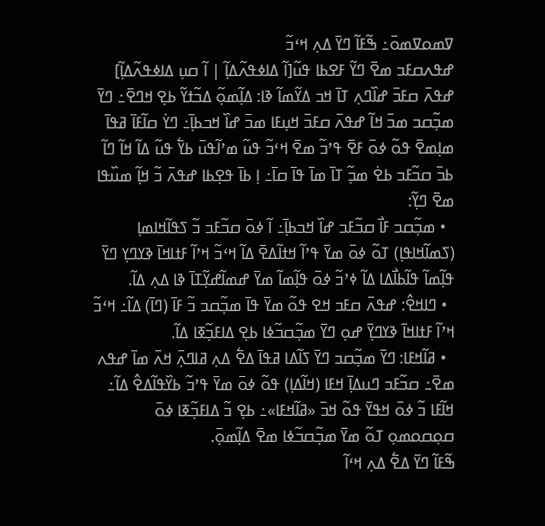ߜߘߋߜߘߋ߫߸ ߒ߬ߓߊ߬ ߣߌ߫ ߡߍ߲ ߞߵߏ߬
ߝߟߍߛߓߏ ߘߐ߫ ߣߌ߬ ߓߐߕߊ ߟߎ߬[ߊ߬ ߡߊߦߟߍ߬ߡߊ߲߬ | ߊ߬ ߛߎ߲ ߡߊߦߟߍ߬ߡߊ߲߬]
ߝߟߍ߫ ߛߓߏ߫ ߝߊ߰ߣߍ߲ ߠߊ߫ ߞߏ ߡߌ߬ߘߊ߬ ߢߊ: ߡߊ߲߬ߘߋ߲߬ ߡߏ߬ߙߌ߬ ߕߐ߲ ߞߣߐ߫߸ ߣߌ߫ ߘߏ߲߬ߛߏ ߘߏ߫ ߞߊ߬ ߝߟߍ߫ ߛߓߏ߫ ߞߎ߲ߓߊ ߘߏ߫ ߝߊ߰ ߞߏߕߊ߲߫߸ ߣߌ߭ ߛߊ߬ߓߊ߫ ߥߟߊ߫ ߘߊ߲ߘߐ߫ ߟߋ߬ ߦߋ߫ ߓߐ߫ ߟߴߏ߬ ߘߐ߫ ߞߵߏ߬ ߟߎ߬ ߘߴߊ߬ߟߎ߫ ߕߌ߱ ߟߎ߬ ߡߊ߬ ߞߊ߬ ߣߊ߬ ߕߏ߫ ߛߏ߬ߓߏ ߕߐ߭ ߘߏ߲߬ ߠߊ߫ ߘߊ߫ ߟߊ߫ ߛߊ߫߸ ߊ߲ ߕߊ߫ ߟߐ߲ߕߊ ߝߟߍ߫ ߏ߬ ߞߊ߲߬ ߘߎ߰ߟߊ ߘߐ߫ ߣߌ߲߬:
  • ߘߏ߲߬ߛߏ ߓߊ߯ ߛߏ߬ߓߏ ߝߊ߰ ߞߏߕߊ߲߫߸ ߊ߬ ߦߋ߫ ߛߏ߬ߓߏ ߏ߬ ߖߟߊ߬ߞߊߘߊ߲ (ߖߘߊ߬ߞߊߟߊ߲) ߠߋ߬ ߦߋ߫ ߘߌ߫ ߟߴߊ߬ ߞߙߊ߬ߡߐ߫ ߡߊ߬ ߞߵߏ߬ ߞߴߊ߬ ߓߙߊߞߊ߫ ߢߌߣߌ߲ ߣߌ߫ ߟߊ߲߬ߘߊ߬ ߟߊ߬ߕߊ߯ߡߊ ߡߊ߬ ߦߴߏ߬ ߦߋ߫ ߟߊ߲߬ߘߊ߬ ߘߌ߫ ߝߘߊ߬ߝߌ߲߬ߠߊ߫ ߢߊ ߡߍ߲ ߡߊ߬.
  • ߣߊߞߐ߮: ߝߟߍ߫ ߛߓߏ ߞߐ ߟߋ߬ ߘߌ߫ ߟߊ߫ ߘߏ߲߬ߛߏ ߏ߬ ߓߊ߫ (ߣߊ߫) ߡߊ߬߸ ߞߵߏ߬ ߞߴߊ߬ ߓߙߊߞߊ߫ ߢߌߣߌ߲߫ ߝߋ߲ ߣߌ߫ ߘߏ߲߬ߛߏ߬ߦߊ ߕߐ߲ ߡߊߓߏ߲߬ߧߊ ߡߊ߬.
  • ߥߊ߬ߞߓߊ: ߣߌ߫ ߘߏ߲߬ߛߏ ߣߌ߫ ߖߊ߬ߡߊ ߥߟߊ߫ ߡߐ߱ ߡߍ߲ ߥߊߣߍ߲߫ ߞߍ߫ ߘߊ߫ ߝߟߍ ߘߐ߫߸ ߛߏ߬ߓߏ ߣߎߡߊ߲߫ ߞߓߊ (ߞߊ߬ߡߊ߲) ߟߋ߬ ߦߋ߫ ߘߌ߫ ߟߴߏ߬ ߕߌ߰ߟߊ߬ߡߐ߮ ߡߊ߬߸ ߞߊ߬ߓߊ ߏ߬ ߦߋ߫ ߞߟߌ߫ ߟߋ߬ ߞߏ߫ «ߥߊ߬ߞߓߊ»߸ ߕߐ߲ ߏ߬ ߡߊߓߏ߲߬ߧߊ ߦߋ߫ ߛߋ߲ߛߋߘߋ߲ ߠߋ߬ ߘߌ߫ ߘߏ߲߬ߛߏ߬ߦߊ ߘߐ߫ ߡߊ߲߬ߘߋ߲߫.
ߒ߬ߓߊ߬ ߣߌ߫ ߡߐ߱ ߡߍ߲ ߞߵߊ߬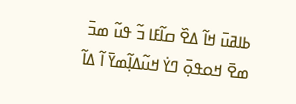ߕߊߥߎ߫ ߞߊ߬ ߡߐ߰ ߛߊ߬ߓߊ ߏ߬ ߟߎ߬ ߘߏ߫ ߘߐ߫ ߞߋߟߋ߲߫ ߣߌ߭ ߞߎ߬ߡߊ߲߬ߘߌ߫ ߊ߬ ߡߊ߬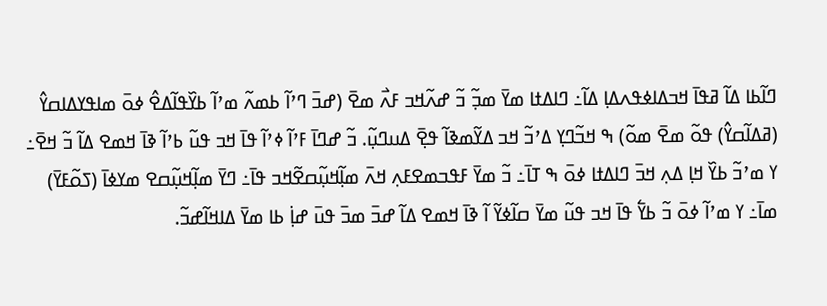ߣߊ߬ߕߊ ߡߊ߬ ߥߟߊ߫ ߞߏߡߊߦߟߍߡߊ߲ ߡߊ߬߸ ߣߊߡߙߊ ߘߌ߫ ߘߏ߲߬ ߏ߬ ߝߍ߬ߞߏ ߓߍ߯ ߘߐ߫ (ߝߏ߫ ߣߴߊ߬ ߕߘߍ߬ ߘߴߊ߬ ߕߌ߰ߟߊ߬ߡߐ߮ ߦߋ߫ ߘߊߟߌߡߊߛߌ߮ (ߥߡߊ߬ߛߌ߮) ߟߋ߬ ߘߐ߫ ߘߋ߬) ߒ ߞߏ߬ߣߌ߲ ߡߴߏ߬ ߞߏ ߡߌ߬ߘߢߊ߬ ߟߐ߲߫ ߡߎߣߎ߲߬. ߏ߬ ߝߣߊ߫ ߓߴߊ߬ ߦߴߊ߬ ߟߊ߫ ߞߏ ߟߎ߬ ߕߴߊ߬ ߢߊ߫ ߞߘߐ ߡߊ߬ ߏ߬ ߞߐ߫߸ ߌ ߘߴߏ߬ ߕߌ߰ ߞߊ߲ ߡߍ߲ ߞߏ߫ ߣߊߡߙߊ ߦߋ߫ ߒ ߠߊ߫߸ ߏ߬ ߘߌ߫ ߓߟߏߘߐߓߍ߲ ߞߍ߫ ߘߊ߲߬ߞߎ߲߬ߛߐ߬ߞߏ ߟߊ߫߸ ߣߌ߫ ߘߊ߲߬ߞߎ߲߬ߛߐ ߘߌߦߊ߫ (ߖߋ߬ߓߌ߫) ߘߊ߫߸ ߌ ߘߴߊ߬ ߦߋ߫ ߏ߬ ߕߌ߱ ߟߊ߫ ߞߏ ߟߎ߬ ߘߌ߫ ߛߊ߬ߦߌ߬ ߊ߬ ߢߊ߫ ߞߘߐ ߡߊ߬ ߝߏ߫ ߘߏ߫ ߟߎ߫ ߝߊ߲߭ ߕߊ ߘߌ߫ ߡߊߞߊ߬ߝߏ߬.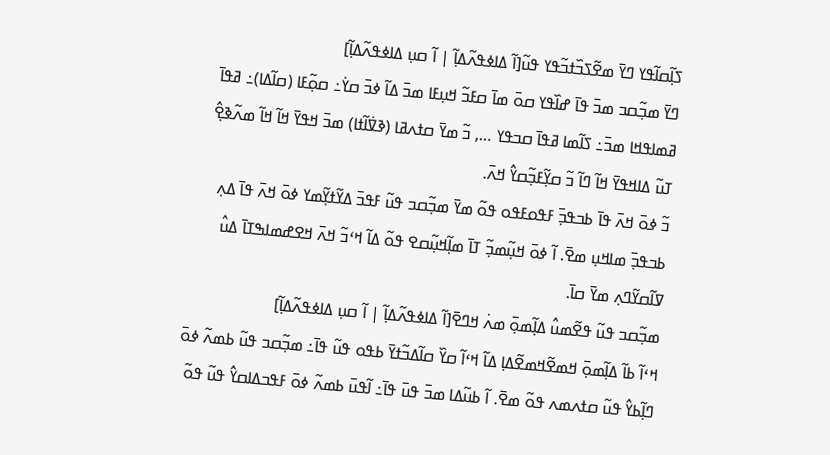ߖߊ߲߬ߛߊ߬ߟߌ ߣߌ߫ ߘߐ߬ߖߏ߰ߙߏ߬ߟߌ ߟߎ߬[ߊ߬ ߡߊߦߟߍ߬ߡߊ߲߬ | ߊ߬ ߛߎ߲ ߡߊߦߟߍ߬ߡߊ߲߬]
ߣߌ߫ ߘߏ߲߬ߛߏ ߘߏ߫ ߟߊ߫ ߝߊ߰ߟߌ ߛߋ߫ ߘߊ߫ ߛߓߏ߬ ߞߎ߲ߓߊ ߘߏ߫ ߡߊ߬ ߦߏ߫ ߛߌ߭߸ ߛߋ߲߬ߓߊ (ߛߊ߬ߡߊ)߸ ߥߟߊ߫ ߥߘߊߟߞߊ ߘߏ߫߸ ߖߊ߬ߘߊ ߥߟߊ߫ ߛߏߟߌ …, ߏ߬ ߘߌ߫ ߛߙߍߥߊ (ߢߜ߭ߊ߬ߙߊ) ߘߏ߫ ߞߟߌ߫ ߞߊ߬ ߞߊ߬ ߘߍ߬ߢߐ߲߮ ߠߎ߬ ߡߊߞߟߌ߫ ߞߊ߬ ߣߊ߬ ߏ߬ ߛߌ߲߬ߓߏ߲߬ߛߌ߮ ߞߍ߫.
ߏ߬ ߦߋ߫ ߞߍ߫ ߟߊ߫ ߕߏߟߏ߲߫ ߓߟߋߓߟߋ ߟߋ߬ ߘߌ߫ ߘߏ߲߬ߛߏ ߟߎ߬ ߓߟߏ߫ ߡߌ߬ߙߌ߲߬ߘߌ ߦߋ߫ ߞߍ߫ ߟߊ߫ ߡߍ߲ ߕߏߟߏ߲߫ ߘߊߞߎ߲ ߘߐ߫. ߊ߬ ߦߋ߫ ߞߎ߲߬ߘߏ߲߬ ߠߊ߫ ߘߊ߲߬ߞߎ߲߬ߛߐ ߟߋ߬ ߡߊ߬ ߞߵߏ߬ ߞߍ߫ ߞߐߝߘߊߒߠߊ߫ ߡߎ߮ ߜߊ߬ߛߌ߬ߣߍ߲ ߘߌ߫ ߛߊ߫.
ߘߏ߲߬ߛߏ ߟߎ߬ ߟߐ߬ߘߎ߮ ߡߊ߲߬ߘߋ߲߫ ߘߍ߭ ߞߣߐ߫[ߊ߬ ߡߊߦߟߍ߬ߡߊ߲߬ | ߊ߬ ߛߎ߲ ߡߊߦߟߍ߬ߡߊ߲߬]
ߞߵߊ߬ ߕߊ߬ ߡߊ߲߬ߘߋ߲߫ ߞߘߐ߬ߞߘߐ߬ߡߊ߲ ߡߊ߬ ߞߵߊ߬ ߛߌ߰ ߛߊ߬ߡߏ߬ߙߌ߫ ߕߟߋ ߟߎ߬ ߟߊ߫߸ ߘߏ߲߬ߛߏ ߟߎ߬ ߕߘߍ߬ ߦߋ߫ ߣߊ߲߬ߕߌ߮ ߟߎ߬ ߛߙߍߘߍ ߟߋ߬ ߘߐ߫. ߊ߬ ߕߎ߬ߡߊ ߘߏ߫ ߟߎ߫ ߟߊ߫߸ ߊ߬ߟߎ߫ ߕߘߍ߬ ߦߋ߫ ߓߟߏߡߊߛߌ߮ ߟߎ߬ ߟߋ߬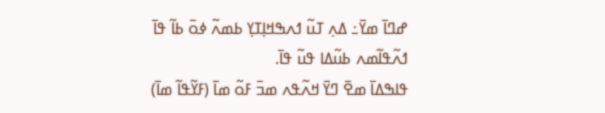ߝߣߊ߫ ߘߌ߫߸ ߡߍ߲ ߠߎ߬ ߗߍߒߞߊ߲ߠߌ߲ ߕߘߍ߬ ߦߋ߫ ߕߊ߬ ߟߊ߫ ߗߍ߬ߟߊ߬ߘߍ ߕߎ߬ߡߊ ߟߎ߬ ߟߊ߫.
ߟߊߒߡߊ߫ ߘߐ߫ ߣߌ߫ ߞߍ߬ߟߍ ߘߏ߫ ߓߋ߬ ߘߊ߫ (ߓߌ߬ߟߊ߬ ߘߊ߫)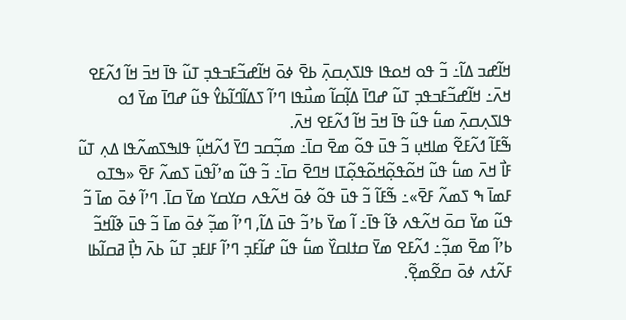ߞߊ߬ߝߏ ߡߊ߬߸ ߏ߬ ߟߋ ߞߋߟߊ ߟߊߖߍ߲ߛߍ߲߫ ߕߐ߫ ߦߋ߫ ߞߊ߬ߝߏ߬ߓߏߟߏ߲ ߠߎ߬ ߟߊ߫ ߞߏ߫ ߞߊ߬ ߗߍ߬ߓߐ ߞߍ߫߸ ߞߊ߬ߝߏ߬ߓߏߟߏ߲ ߠߎ߬ ߝߣߊ߫ ߡߊ߲߬ߛߊ߬ ߘߎ߯ߟߊ ߣߴߊ߬ ߖߡߊ߬ߣߊ߬ߕߌ߮ ߟߎ߬ ߝߣߊ߫ ߘߌ߫ ߗߋ ߟߊߖߍ߲ߛߍ߲߫ ߘߎ߱ ߟߎ߬ ߟߊ߫ ߞߏ߫ ߞߊ߬ ߗߍ߬ߓߐ ߞߍ߫.
ߒ߬ߓߊ߬ ߗߍ߬ߓߐ߬ ߘߊߞߎ߲ ߏ߬ ߟߎ߫ ߟߋ߬ ߘߐ߫ ߛߊ߫߸ ߘߏ߲߬ߛߏ ߣߌ߫ ߗߍ߬ߞߎ߲߬ ߟߊߒߖߘߍ߬ߟߊ ߡߍ߲ ߠߎ߬ ߓߊ߯ ߞߍ߫ ߘߎ߱ ߟߎ߬ ߞߋ߬ߟߋ߲߬ߞߋ߬ߟߋ߲߬ߠߊ ߞߣߐ߫ ߛߊ߫߸ ߏ߬ ߟߎ߬ ߘߴߊ߬ߟߎ߫ ߖߘߍ߬ ߓߐ߫ «ߒߠߋ ߓߘߊ߫ ߒ ߖߘߍ߬ ߓߐ߫»߸ ߒ߬ߓߊ߬ ߏ߬ ߟߎ߫ ߟߋ߬ ߦߋ߫ ߞߍ߬ߟߍ ߛߌߛߌ ߘߌ߫ ߛߊ߫. ߣߴߊ߬ ߦߋ߫ ߘߊ߫ ߏ߬ ߟߎ߬ ߘߌ߫ ߛߋ߫ ߞߍ߬ߟߍ ߢߊ߬ ߟߊ߫߸ ߊ߬ ߘߌ߫ ߕߴߏ߬ ߟߎ߫ ߡߊ߬, ߣߴߊ߬ ߘߏ߲߬ ߦߋ߫ ߘߊ߫ ߏ߬ ߟߎ߫ ߢߊ߬ߞߏ߬ ߕߴߊ߬ ߘߐ߫ ߘߏ߲߬߸ ߗߍ߬ߓߐ ߘߌ߫ ߛߙߊߛߌ߰ ߘߎ߱ ߟߎ߬ ߝߊ߬ߓߏ߲ ߣߴߊ߬ ߓߊߓߏ߲ ߠߎ߬ ߕߍ߫ ߤߊ߲߯ ߥߛߊ߬ߕߊ ߓߍ߬ߙߍ ߦߋ߫ ߛߐ߬ߘߐ߲߬.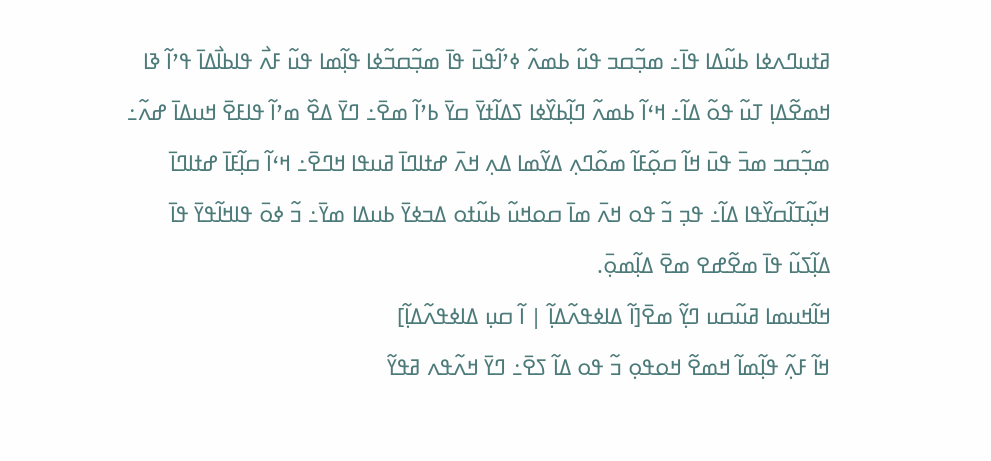ߥߙߎߣߍߦߊ ߕߎ߬ߡߊ ߟߊ߫߸ ߘߏ߲߬ߛߏ ߟߎ߬ ߕߘߍ߬ ߦߴߊ߬ߟߎ߫ ߟߊ߫ ߘߏ߲߬ߛߏ߬ߦߊ ߟߊ߲߬ߘߊ ߟߎ߬ ߓߍ߯ ߟߊߕߊ߯ߡߊ߫ ߟߴߊ߬ ߢߊ ߞߘߐ߬ߡߊ߲ ߠߎ߬ ߟߋ߬ ߡߊ߬߸ ߞߵߊ߬ ߕߘߍ߬ ߣߊ߲߬ߕߌ߰ߦߊ ߖߡߊ߬ߙߌ߫ ߛߌ߫ ߕߴߊ߬ ߘߐ߫߸ ߣߌ߫ ߡߐ߰ ߘߴߊ߬ ߟߊߓߐ߫ ߞߎߡߊ߫ ߝߍ߬߸ ߘߏ߲߬ߛߏ ߘߏ߫ ߟߎ߫ ߞߊ߬ ߛߋ߲߬ߓߊ߬ ߘߋ߬ߣߍ߲ ߡߌ߬ߘߊ ߡߍ߲ ߞߍ߫ ߝߙߊߣߊ߫ ߥߎߟߊ ߞߣߐ߫߸ ߞߵߊ߬ ߛߊ߲߬ߓߊ߫ ߝߙߊߣߊ߫ ߞߎ߲߬ߠߊ߬ߛߌ߰ߟߊ ߡߊ߬߸ ߟߏ߲ ߏ߬ ߟߋ ߞߍ߫ ߘߊ߫ ߛߋߞߎ߬ ߕߎ߬ߙߋ ߡߏߦߌ߫ ߕߎߡߊ ߘߌ߫߸ ߏ߬ ߦߋ߫ ߟߊߞߊ߬ߟߌ߫ ߟߊ߫ ߡߊ߲߬ߖߎ߬ ߟߊ߫ ߘߐ߬ߝߐ ߘߐ߫ ߡߊ߲߬ߘߋ߲߫.
ߞߊ߬ߞߎߘߊ ߥߎ߬ߛߎ ߣߌ߲߬ ߘߐ߫[ߊ߬ ߡߊߦߟߍ߬ߡߊ߲߬ | ߊ߬ ߛߎ߲ ߡߊߦߟߍ߬ߡߊ߲߬]
ߞߊ߬ ߓߍ߲߬ ߟߊ߲߬ߘߊ߬ ߞߘߐ߬ ߞߋߟߋ߲ ߏ߬ ߟߋ ߡߊ߬ ߖߐ߫߸ ߣߌ߫ ߞߍ߬ߟߍ ߥߟߌ߬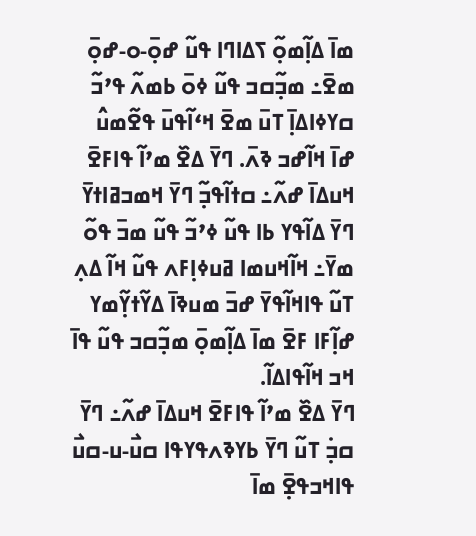ߘߊ߫ ߡߊ߲߬ߘߋ߲߬ ߖߡߊߣߊ ߟߎ߬ ߝߋ߲߫-ߋ-ߝߋ߲߫ ߘߐ߫߸ ߘߏ߲߬ߛߏ ߟߎ߬ ߦߋ߫ ߕߘߍ߬ ߟߴߏ߬ ߛߌߦߊߡߊ߲߫ ߠߎ߫ ߘߐ߫ ߞߵߊ߬ߟߎ߫ ߟߐ߬ߘߎ߮ ߝߊ߫ ߞߊ߬ߝߏ ߢߍ߫. ߣߌ߫ ߡߐ߰ ߘߴߊ߬ ߟߊߓߐ߫ ߞߎߡߊ߫ ߝߍ߬߸ ߛߙߊ߬ߟߏ߲߬ ߣߌ߫ ߞߘߏߥߊߙߌ߫ ߣߌ߫ ߡߊ߬ߟߌ ߕߊ ߟߎ߬ ߦߴߏ߬ ߟߎ߬ ߘߏ߫ ߟߋ߬ ߘߌ߫߸ ߞߊ߬ߞߎߘߊ ߥߎߦߊ߲ߓߍ ߟߎ߬ ߞߊ߬ ߡߍ߲ ߠߎ߬ ߟߊߞߊ߬ߟߌ߫ ߝߏ߫ ߘߎߢߊ߫ ߡߌ߬ߙߌ߲߬ߘߌ ߝߊ߲߬ߓߊ ߓߐ߫ ߘߊ߫ ߡߊ߲߬ߘߋ߲߫ ߘߏ߲߬ߛߏ ߟߎ߬ ߟߊ߫ ߞߏ ߞߊ߬ߟߊߡߊ߬.
ߣߌ߫ ߡߐ߰ ߘߴߊ߬ ߟߊߓߐ߫ ߞߎߡߊ߫ ߝߍ߬߸ ߣߌ߫ ߛߏ߲߭ ߠߎ߬ ߣߌ߫ ߕߌߢߍߟߌߟߊ ߛߎ߯-ߎ-ߛߎ߯ ߟߊߞߏߟߐ߲߫ ߘߊ߫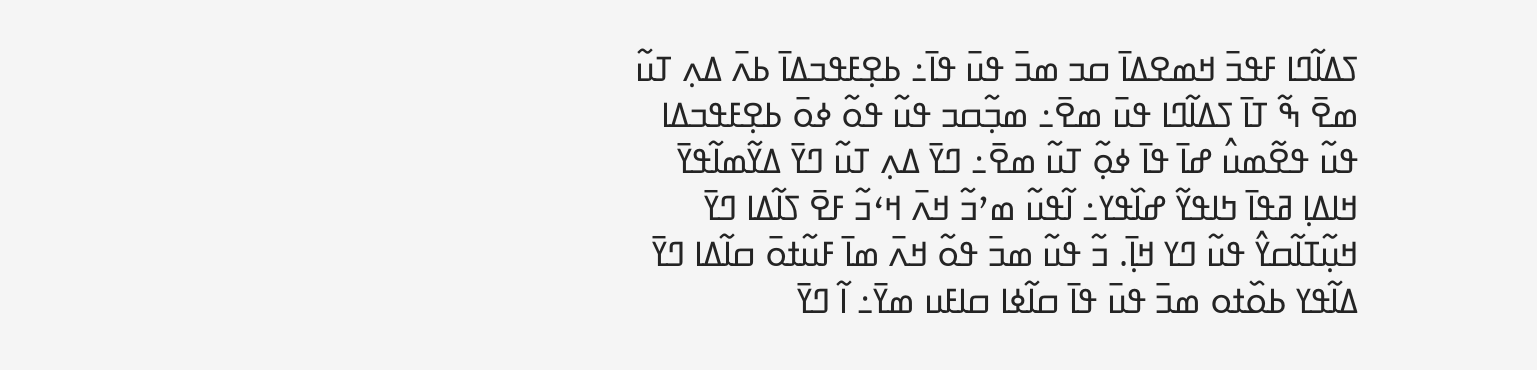ߖߡߊ߬ߣߊ ߓߟߏ߫ ߞߘߐߡߊ߫ ߛߏ ߘߏ߫ ߟߎ߫ ߟߊ߫߸ ߕߐ߲ߓߟߏߡߊ߫ ߕߍ߫ ߡߍ߲ ߠߎ߬ ߘߐ߫ ߒ߬ ߠߊ߫ ߖߡߊ߬ߣߊ ߟߎ߫ ߘߐ߫߸ ߘߏ߲߬ߛߏ ߟߎ߬ ߟߋ߬ ߦߋ߫ ߕߐ߲ߓߟߏߡߊ ߟߎ߬ ߟߐ߬ߘߎ߮ ߝߊ߫ ߟߊ߫ ߦߋ߲߬ ߠߎ߬ ߘߐ߫߸ ߣߌ߫ ߡߍ߲ ߠߎ߬ ߣߌ߫ ߡߌ߬ߘߊ߬ߟߌ߫ ߞߊߡߊ߲ ߥߟߊ߫ ߤߊߟߌ߬ ߝߊ߰ߟߌ߸ ߊ߬ߟߎ߬ ߘߴߏ߬ ߞߍ߫ ߞߵߏ߬ ߓߐ߫ ߖߊ߬ߡߊ ߣߌ߫ ߞߎ߲߬ߠߊ߬ߛߌ߮ ߟߎ߬ ߣߌ ߞߊ߲߫. ߏ߬ ߟߎ߬ ߘߏ߫ ߟߋ߬ ߞߍ߫ ߘߊ߫ ߓߎ߬ߙߋ߫ ߛߊ߬ߡߊ ߣߌ߫ ߡߊ߬ߟߌ ߕߋ߰ߙߋ ߘߏ߫ ߟߎ߫ ߟߊ߫ ߛߊ߬ߦߊ ߛߊߓߎ ߘߌ߫߸ ߊ߬ ߣߌ߫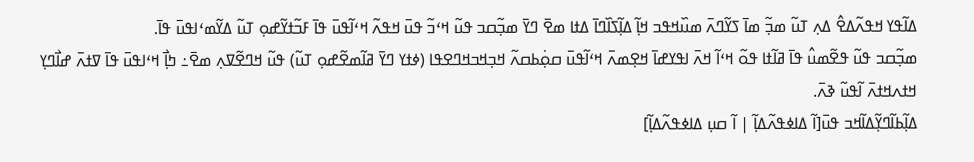ߡߊ߬ߟߌ ߞߟߍ߬ߡߐ߮ ߡߍ߲ ߠߎ߬ ߘߏ߲߬ ߘߊ߫ ߖߌ߬ߣߍ߫ ߘߎ߰ߞߟߏ ߞߊ߲߬ ߡߊ߲߬ߖߊ߰ߣߊ߫ ߡߙߊ ߘߐ߫ ߣߌ߫ ߘߏ߲߬ߛߏ ߟߎ߬ ߞߵߏ߬ ߟߎ߫ ߞߟߍ߬ ߞߵߊ߬ߟߎ߫ ߟߊ߫ ߓߏ߬ߙߌ߬ߝߋ߲ ߠߎ߬ ߡߌ߬ߘߵߊߟߎ߫ ߟߊ߫.
ߘߏ߲߬ߛߏ ߟߎ߬ ߟߐ߬ߘߎ߮ ߟߊ߫ ߥߊ߬ߙߊ ߟߋ߬ ߞߵߊ߬ ߞߍ߫ ߊߟߌߝߊ߫ ߞߐ߲ߘߍ߫ ߞߵߊ߬ߟߎ߫ ߛߋ߲߭ߕߛߍ߬ ߞߏ߲ߞߏߞߣߐߟߊ (ߦߙߌ ߣߌ߫ ߥߊ߬ߘߐ߬ߝߋ߲ ߠߎ߬) ߟߎ߬ ߞߣߐ߬ߜߍ߲ ߘߐ߫߸ ߤߊ߲߯ ߞߵߊߟߎ߫ ߟߊ߫ ߜߙߍ߫ ߝߊ߯ߣߌ߲ ߞߙߍߞߙߍ߫ ߊ߬ߟߎ߬ ߢߍ߫.
ߡߊ߲߬ߕߊ߬ߣߌ߲߬ߡߊ߬ߞߏ ߟߎ߫[ߊ߬ ߡߊߦߟߍ߬ߡߊ߲߬ | ߊ߬ ߛߎ߲ ߡߊߦߟߍ߬ߡߊ߲߬]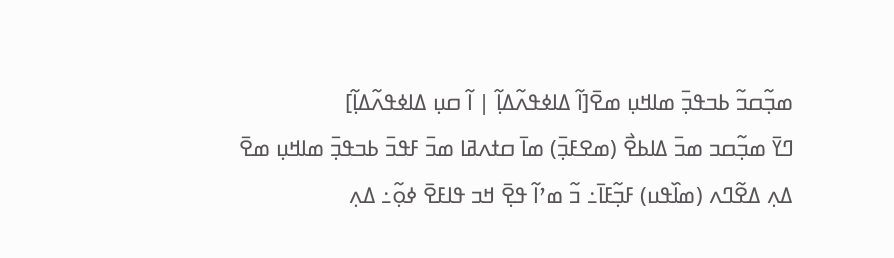ߘߏ߲߬ߛߏ߬ ߕߏߟߏ߲߫ ߘߊߞߎ߲ ߘߐ߫[ߊ߬ ߡߊߦߟߍ߬ߡߊ߲߬ | ߊ߬ ߛߎ߲ ߡߊߦߟߍ߬ߡߊ߲߬]
ߣߌ߫ ߘߏ߲߬ߛߏ ߘߏ߫ ߡߊߕߐ߯ (ߘߐߓߏ߲߫) ߘߊ߫ ߛߙߍߥߊ ߘߏ߫ ߓߟߏ߫ ߕߏߟߏ߲߫ ߘߊߞߎ߲ ߘߐ߫ ߡߍ߲ ߡߐ߬ߣߍ (ߘߊ߰ߟߎ) ߓߏ߲߬ߓߊ߫߸ ߏ߬ ߘߴߊ߬ ߟߐ߲߫ ߞߏ ߟߊߓߐ߫ ߦߋ߲߬߸ ߡߍ߲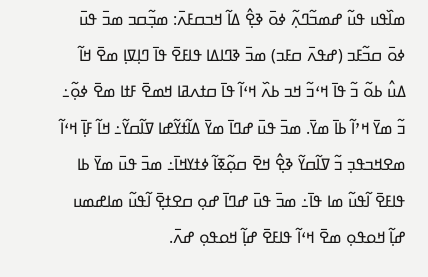ߘߊ߰ߟߎ ߟߎ߬ ߝߘߏ߬ߣߍ߲߬ ߦߋ߫ ߢߐ߲߮ ߡߊ߬ ߞߏߛߓߍ߫: ߘߏ߲߬ߛߏ ߘߏ߫ ߟߎ߫ ߦߋ߫ ߛߏ߬ߓߏ (ߝߟߍ߫ ߛߓߏ) ߘߏ߫ ߢߣߊߡߊ ߟߊߓߐ߫ ߟߊ߫ ߣߊ߲ߜߊ߲ ߘߐ߫ ߞߊ߬ ߡߎ߮ ߕߋ߬ ߏ߬ ߟߊ߫ ߞߵߏ߬ ߞߏ ߕߍ߰ ߞߵߊ߬ ߟߊ߫ ߛߙߍߥߊ ߞߘߐ߫ ߓߙߊ ߘߐ߫ ߦߋ߲߬߸ ߏ߬ ߘߌ߫ ߞߴߊ߬ ߕߊ߫ ߘߌ߫. ߘߏ߫ ߟߎ߫ ߝߣߊ߫ ߘߌ߫ ߡߊ߬ߙߌ߬ߝߊ ߜߊ߬ߛߌ߬߸ ߞߊ߬ ߓߊ߲߫ ߞߵߊ߬ ߘߐߞߏߟߏ߲ ߏ߬ ߜߊ߬ߛߌ߬ ߢߐ߲߮ ߞߐ߫ ߛߋ߲߬ߧߊ߬ ߦߙߌߞߊ߫߸ ߘߏ߫ ߟߎ߫ ߘߌ߫ ߕߊ ߟߊߓߐ߫ ߊ߬ߟߎ߬ ߘߊ ߟߊ߫߸ ߘߏ߫ ߟߎ߫ ߝߣߊ߫ ߝߋ߲ ߛߐߙߐ߲߫ ߊ߬ߟߎ߬ ߘߊߝߘߎ ߝߊ߲߬ ߞߋߟߋ߲ ߘߐ߫ ߞߵߊ߬ ߟߊߓߐ߫ ߝߊ߲߬ ߞߋߟߋ߲ ߝߍ߫.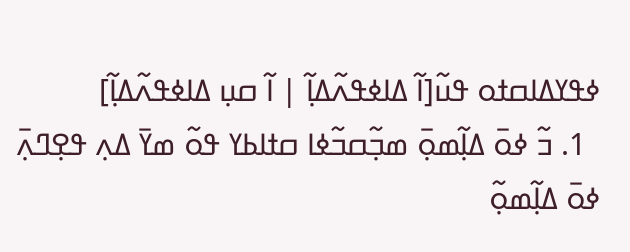ߦߟߌߡߊߛߙߋ ߟߎ߬[ߊ߬ ߡߊߦߟߍ߬ߡߊ߲߬ | ߊ߬ ߛߎ߲ ߡߊߦߟߍ߬ߡߊ߲߬]
  1. ߏ߬ ߦߋ߫ ߡߊ߲߬ߘߋ߲߫ ߘߏ߲߬ߛߏ߬ߦߊ ߛߙߊߕߌ ߟߋ߬ ߘߌ߫ ߡߍ߲ ߟߐ߲ߣߍ߲߫ ߦߋ߫ ߡߊ߲߬ߘߋ߲߬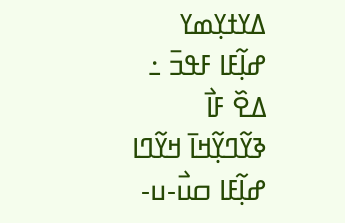ߡߌߙߌ߲ߘߌ ߝߊ߲߬ߓߊ ߓߟߏ߫ ߸ ߡߐ߰ ߓߊ߯ ߢߌ߬ߣߌ߲߬ߞߊ߫ ߞߌ߬ߣߊ ߝߊ߲߬ߓߊ ߛߎ߯-ߎ-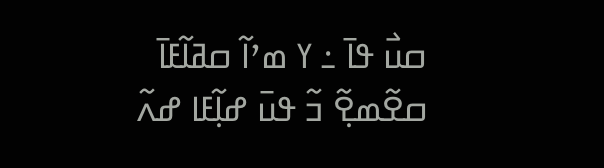ߛߎ߯ ߟߊ߫ ߸ ߌ ߘߴߊ߬ ߛߥߊ߬ߓߊ߫ ߛߐ߬ߘߐ߲߬ ߏ߬ ߟߎ߫ ߝߊ߲߬ߓߊ ߝߍ߬